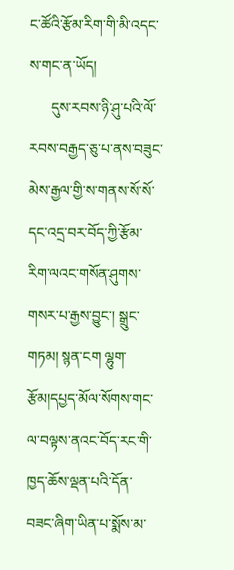ང་ཚོའི་རྩོམ་རིག་གི་མི་འདང་ས་གང་ན་ཡོད།
      དུས་རབས་ཉི་ཤུ་པའི་ལོ་རབས་བརྒྱད་ཅུ་པ་ནས་བཟུང་མེས་རྒྱལ་གྱི་ས་གནས་སོ་སོ་དང་འདྲ་བར་བོད་ཀྱི་རྩོམ་རིག་ལའང་གསོན་ཤུགས་གསར་པ་རྒྱས་བྱུང་། སྒྲུང་གཏམ། སྙན་ངག ལྷུག་རྩོམ།དཔྱད་མོལ་སོགས་གང་ལ་བལྟས་ནའང་བོད་རང་གི་ཁྱད་ཆོས་ལྡན་པའི་དོན་བཟང་ཞིག་ཡིན་པ་སྨོས་མ་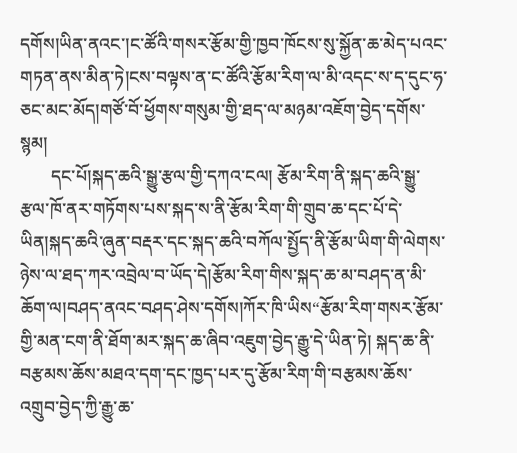དགོས།ཡིན་ནའང་།ང་ཚོའི་གསར་རྩོམ་གྱི་ཁྱབ་ཁོངས་སུ་སྐྱོན་ཆ་མེད་པའང་གཏན་ནས་མིན་ཏེ།ངས་བལྟས་ན་ང་ཚོའི་རྩོམ་རིག་ལ་མི་འདང་ས་ད་དུང་ཧ་ཅང་མང་མོད།གཙོ་བོ་ཕྱོགས་གསུམ་གྱི་ཐད་ལ་མཉམ་འཇོག་བྱེད་དགོས་སྙམ།
       དང་པོ།སྐད་ཆའི་སྒྱུ་རྩལ་གྱི་དཀའ་ངལ། རྩོམ་རིག་ནི་སྐད་ཆའི་སྒྱུ་རྩལ་ཁོ་ནར་གཏོགས་པས་སྐད་ས་ནི་རྩོམ་རིག་གི་གྲུབ་ཆ་དང་པོ་དེ་ཡིན།སྐད་ཆའི་ཞུན་བརྡར་དང་སྐད་ཆའི་བཀོལ་སྤྱོད་ནི་རྩོམ་ཡིག་གི་ལེགས་ཉེས་ལ་ཐད་ཀར་འབྲེལ་བ་ཡོད་དེ།རྩོམ་རིག་གིས་སྐད་ཆ་མ་བཤད་ན་མི་ཆོག་ལ།བཤད་ནའང་བཤད་ཤེས་དགོས།ཀོར་ཁི་ཡིས“རྩོམ་རིག་གསར་རྩོམ་གྱི་མན་ངག་ནི་ཐོག་མར་སྐད་ཆ་ཞིབ་འཇུག་བྱེད་རྒྱུ་དེ་ཡིན་ཏེ། སྐད་ཆ་ནི་བརྩམས་ཆོས་མཐའ་དག་དང་ཁྱད་པར་དུ་རྩོམ་རིག་གི་བརྩམས་ཆོས་འགྲུབ་བྱེད་ཀྱི་རྒྱུ་ཆ་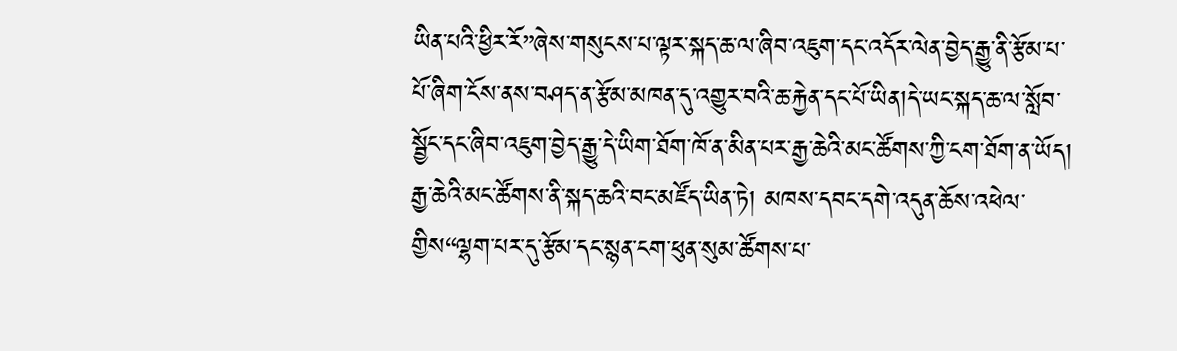ཡིན་པའི་ཕྱིར་རོ”ཞེས་གསུངས་པ་ལྟར་སྐད་ཆ་ལ་ཞིབ་འཇུག་དང་འདོར་ལེན་བྱེད་རྒྱུ་ནི་རྩོམ་པ་པོ་ཞིག་ངོས་ནས་བཤད་ན་རྩོམ་མཁན་དུ་འགྱུར་བའི་ཆ་རྐྱེན་དང་པོ་ཡིན།དེ་ཡང་སྐད་ཆ་ལ་སློབ་སྦྱོང་དང་ཞིབ་འཇུག་བྱེད་རྒྱུ་དེ་ཡིག་ཐོག་ཁོ་ན་མིན་པར་རྒྱ་ཆེའི་མང་ཚོགས་ཀྱི་ངག་ཐོག་ན་ཡོད། རྒྱ་ཆེའི་མང་ཚོགས་ནི་སྐད་ཆའི་བང་མཛོད་ཡིན་ཏེ། མཁས་དབང་དགེ་འདུན་ཆོས་འཕེལ་གྱིས“ལྷག་པར་དུ་རྩོམ་དང་སྙན་ངག་ཕུན་སུམ་ཚོགས་པ་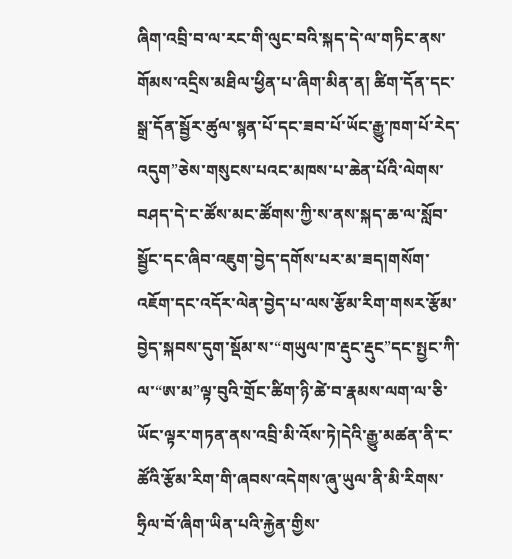ཞིག་འབྲི་བ་ལ་རང་གི་ལུང་བའི་སྐད་དེ་ལ་གཏིང་ནས་གོམས་འདྲིས་མཐིལ་ཕྱིན་པ་ཞིག་མིན་ན། ཚིག་དོན་དང་སྒྲ་དོན་སྦྱོར་ཚུལ་སྙན་པོ་དང་ཟབ་པོ་ཡོང་རྒྱུ་ཁག་པོ་རེད་འདུག”ཅེས་གསུངས་པའང་མཁས་པ་ཆེན་པོའི་ལེགས་བཤད་དེ་ང་ཚོས་མང་ཚོགས་ཀྱི་ས་ནས་སྐད་ཆ་ལ་སློབ་སྦྱོང་དང་ཞིབ་འཇུག་བྱེད་དགོས་པར་མ་ཟད།གསོག་འཇོག་དང་འདོར་ལེན་བྱེད་པ་ལས་རྩོམ་རིག་གསར་རྩོམ་བྱེད་སྐབས་དུག་སྡོམ་ས་“གཡུལ་ཁ་རྡུང་རྡུང”དང་སྤྱང་ཀི་ལ་“ཨ་མ”ལྟ་བུའི་གྲོང་ཚིག་ཉི་ཚེ་བ་རྣམས་ལག་ལ་ཅི་ཡོང་ལྟར་གཏན་ནས་འབྲི་མི་འོས་ཏེ།དེའི་རྒྱུ་མཚན་ནི་ང་ཚོའི་རྩོམ་རིག་གི་ཞབས་འདེགས་ཞུ་ཡུལ་ནི་མི་རིགས་ཧྲིལ་བོ་ཞིག་ཡིན་པའི་རྐྱེན་གྱིས་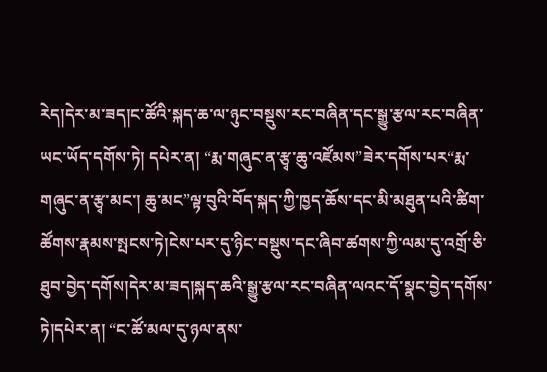རེད།དེར་མ་ཟད།ང་ཚོའི་སྐད་ཆ་ལ་ཉུང་བསྡུས་རང་བཞིན་དང་སྒྱུ་རྩལ་རང་བཞིན་ཡང་ཡོད་དགོས་ཏེ། དཔེར་ན། “རྨ་གཞུང་ན་རྩྭ་ཆུ་འཛོམས”ཟེར་དགོས་པར“རྨ་གཞུང་ན་རྩྭ་མང་། ཆུ་མང”ལྟ་བུའི་བོད་སྐད་ཀྱི་ཁྱད་ཆོས་དང་མི་མཐུན་པའི་ཚིག་ཚོགས་རྣམས་སྤངས་ཏེ།ངེས་པར་དུ་ཉིང་བསྡུས་དང་ཞིབ་ཚགས་ཀྱི་ལམ་དུ་འགྲོ་ཅི་ཐུབ་བྱེད་དགོས།དེར་མ་ཟད།སྐད་ཆའི་སྒྱུ་རྩལ་རང་བཞིན་ལའང་དོ་སྣང་བྱེད་དགོས་ཏེ།དཔེར་ན། “ང་ཚོ་མལ་དུ་ཉལ་ནས་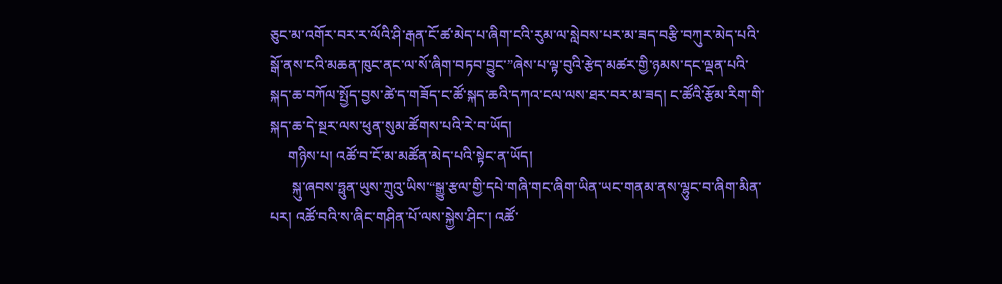ཅུང་མ་འགོར་བར་ར་ལོའི་ཤི་རྒན་ངོ་ཚ་མེད་པ་ཞིག་ངའི་རུམ་ལ་སླེབས་པར་མ་ཟད་བརྩི་བཀུར་མེད་པའི་སྒོ་ནས་ངའི་མཆན་ཁུང་ནང་ལ་སོ་ཞིག་བཏབ་བྱུང་”ཞེས་པ་ལྟ་བུའི་རྩེད་མཚར་གྱི་ཉམས་དང་ལྡན་པའི་སྐད་ཆ་བཀོལ་སྤྱོད་བྱས་ཚེ་ད་གཟོད་ང་ཚོ་སྐད་ཆའི་དཀའ་ངལ་ལས་ཐར་བར་མ་ཟད། ང་ཚོའི་རྩོམ་རིག་གི་སྐད་ཆ་དེ་སྔར་ལས་ཕུན་སུམ་ཚོགས་པའི་རེ་བ་ཡོད།
     གཉིས་པ། འཚོ་བ་ངོ་མ་མཚོན་མེད་པའི་སྟེང་ན་ཡོད།
      སྐུ་ཞབས་ཧྥུན་ཡུས་ཀྲུའུ་ཡིས་“སྒྱུ་རྩལ་གྱི་དཔེ་གཞི་གང་ཞིག་ཡིན་ཡང་གནམ་ནས་ལྷུང་བ་ཞིག་མིན་པར། འཚོ་བའི་ས་ཞིང་གཤིན་པོ་ལས་སྐྱེས་ཤིང་། འཚོ་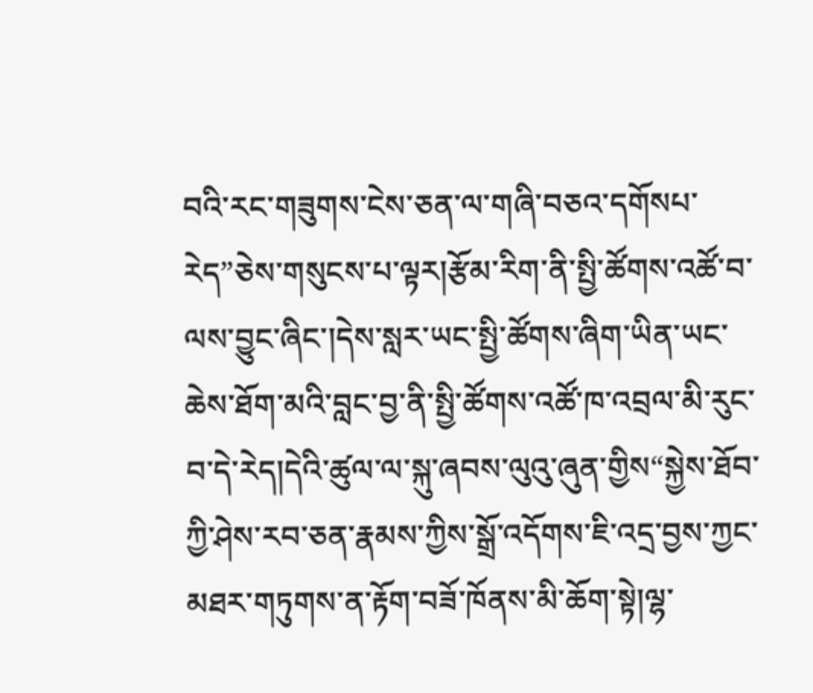བའི་རང་གཟུགས་ངེས་ཅན་ལ་གཞི་བཅའ་དགོསཔ་རེད”ཅེས་གསུངས་པ་ལྟར།རྩོམ་རིག་ནི་སྤྱི་ཚོགས་འཚོ་བ་ལས་བྱུང་ཞིང་།དེས་སླར་ཡང་སྤྱི་ཚོགས་ཞིག་ཡིན་ཡང་ཆེས་ཐོག་མའི་བླང་བྱ་ནི་སྤྱི་ཚོགས་འཚོ་ཁ་འབྲལ་མི་རུང་བ་དེ་རེད།དེའི་ཚུལ་ལ་སྐུ་ཞབས་ལུའུ་ཞུན་གྱིས“སྐྱེས་ཐོབ་ཀྱི་ཤེས་རབ་ཅན་རྣམས་ཀྱིས་སྒྲོ་འདོགས་ཇི་འདྲ་བྱས་ཀྱང་མཐར་གཏུགས་ན་རྟོག་བཟོ་ཁོནས་མི་ཆོག་སྟེ།ལྷ་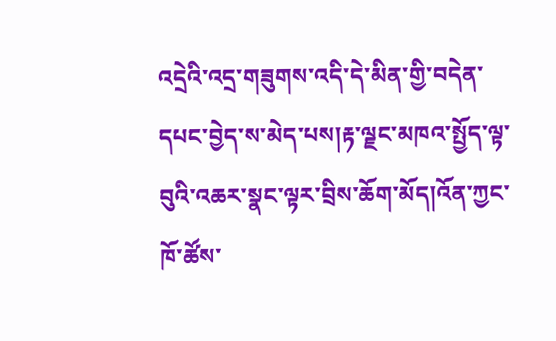འདྲེའི་འདྲ་གཟུགས་འདི་དེ་མིན་གྱི་བདེན་དཔང་བྱེད་ས་མེད་པས།རྟ་ལྗང་མཁའ་སྤྱོད་ལྟ་བུའི་འཆར་སྣང་ལྟར་བྲིས་ཆོག་མོད།འོན་ཀྱང་ཁོ་ཚོས་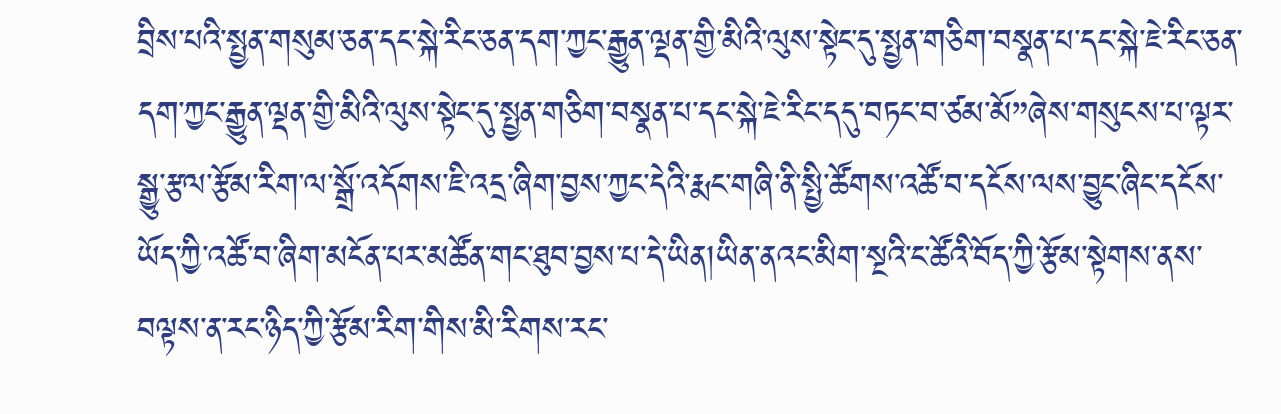བྲིས་པའི་སྤྱན་གསུམ་ཅན་དང་སྐེ་རིང་ཅན་དག་ཀྱང་རྒྱུན་ལྡན་གྱི་མིའི་ལུས་སྟེང་དུ་སྤྱན་གཅིག་བསྣན་པ་དང་སྐེ་ཇེ་རིང་ཅན་དག་ཀྱང་རྒྱུན་ལྡན་གྱི་མིའི་ལུས་སྟེང་དུ་སྤྱན་གཅིག་བསྣན་པ་དང་སྐེ་ཇེ་རིང་དདུ་བཏང་བ་ཙམ་མོ”ཞེས་གསུངས་པ་ལྟར་སྒྱུ་རྩལ་རྩོམ་རིག་ལ་སྒྲོ་འདོགས་ཇི་འདྲ་ཞིག་བྱས་ཀྱང་དེའི་རྨང་གཞི་ནི་སྤྱི་ཚོགས་འཚོ་བ་དངོས་ལས་བྱུང་ཞིང་དངོས་ཡོད་ཀྱི་འཚོ་བ་ཞིག་མངོན་པར་མཚོན་གང་ཐུབ་བྱས་པ་དེ་ཡིན།ཡིན་ནའང་མིག་སྔའི་ང་ཚོའི་བོད་ཀྱི་རྩོམ་སྟེགས་ནས་བལྟས་ན་རང་ཉིད་ཀྱི་རྩོམ་རིག་གིས་མི་རིགས་རང་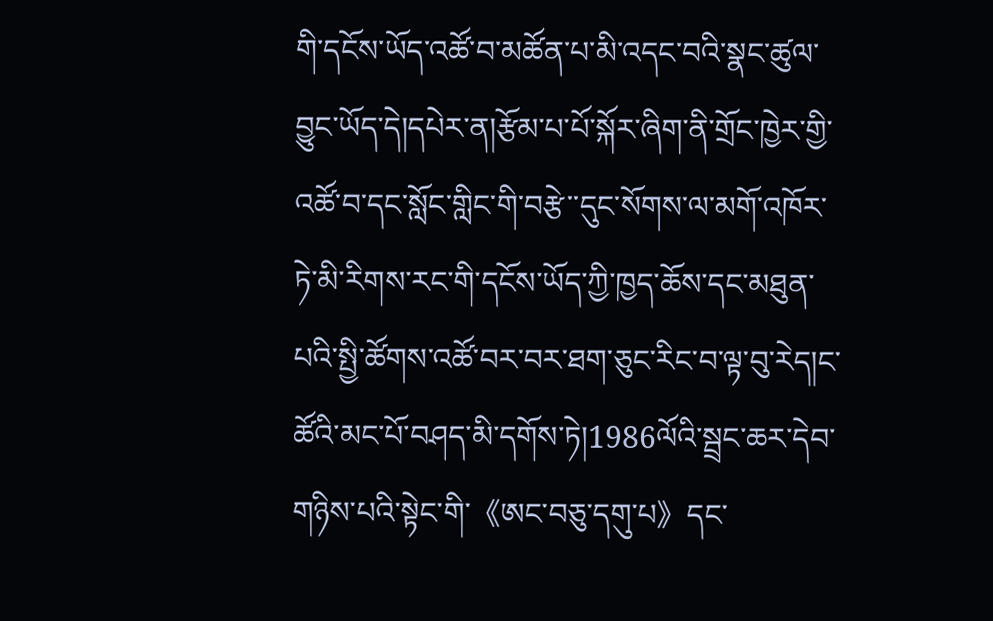གི་དངོས་ཡོད་འཚོ་བ་མཚོན་པ་མི་འདང་བའི་སྣང་ཚུལ་བྱུང་ཡོད་དེ།དཔེར་ན།རྩོམ་པ་པོ་སྐོར་ཞིག་ནི་གྲོང་ཁྱེར་གྱི་འཚོ་བ་དང་སློང་གླིང་གི་བརྩེ་་དུང་སོགས་ལ་མགོ་འཁོར་ཏེ་མི་རིགས་རང་གི་དངོས་ཡོད་ཀྱི་ཁྱད་ཆོས་དང་མཐུན་པའི་སྤྱི་ཚོགས་འཚོ་བར་བར་ཐག་ཅུང་རིང་བ་ལྟ་བུ་རེད།ང་ཚོའི་མང་པོ་བཤད་མི་དགོས་ཏེ།1986ལོའི་སྦྲང་ཆར་དེབ་གཉིས་པའི་སྟེང་གི་《ཨང་བཅུ་དགུ་པ》དང་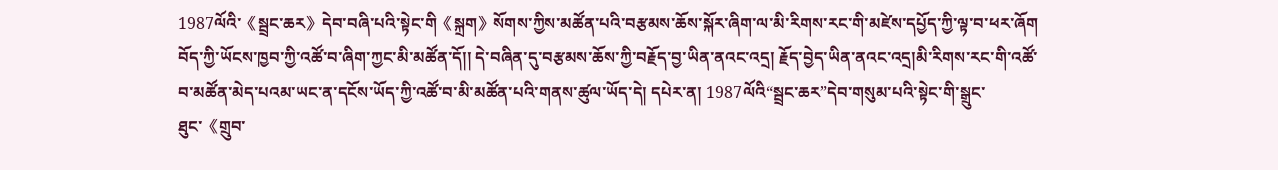1987ལོའི་《སྦྲང་ཆར》དེབ་བཞི་པའི་སྟེང་གི《སྐྲག》སོགས་ཀྱིས་མཚོན་པའི་བརྩམས་ཆོས་སྐོར་ཞིག་ལ་མི་རིགས་རང་གི་མཛེས་དཔྱོད་ཀྱི་ལྟ་བ་ཕར་ཞོག བོད་ཀྱི་ཡོངས་ཁྱབ་ཀྱི་འཚོ་བ་ཞིག་ཀྱང་མི་མཚོན་དོ།། དེ་བཞིན་དུ་བརྩམས་ཆོས་ཀྱི་བརྗོད་བྱ་ཡིན་ནའང་འདྲ། རྗོད་བྱེད་ཡིན་ནའང་འདྲ།མི་རིགས་རང་གི་འཚོ་བ་མཚོན་མེད་པའམ་ཡང་ན་དངོས་ཡོད་ཀྱི་འཚོ་བ་མི་མཚོན་པའི་གནས་ཚུལ་ཡོད་དེ། དཔེར་ན། 1987ལོའི“སྦྲང་ཆར”དེབ་གསུམ་པའི་སྟེང་གི་སྒྲུང་ཐུང་《གྲུབ་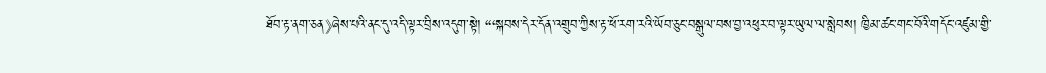ཐོབ་རྟ་ནག་ཅན》ཞེས་པའི་ནང་དུ་འདི་ལྟར་བྲིས་འདུག་སྟེ། “‘སྐབས་དེར་དོན་འགྲུབ་ཀྱིས་རྟ་ཕོ་རག་རའི་ཡོབ་ཅུང་བསྒུལ་བས་བྱ་འཕུར་བ་ལྟར་ཡུལ་ལ་སླེབས། ཁྱིམ་ཚང་གང་བོའི་གདོང་འཛུམ་གྱི་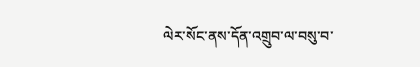ལེར་སོང་ནས་དོན་འགྲུབ་ལ་བསུ་བ་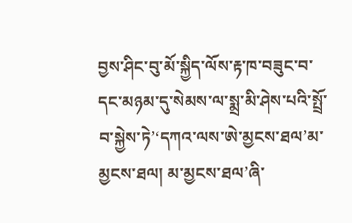བྱས་ཤིང་བུ་མོ་སྐྱིད་ལོས་རྟ་ཁ་བཟུང་བ་དང་མཉམ་དུ་སེམས་ལ་སྨྲ་མི་ཤེས་པའི་སྤྲོ་བ་སྐྱེས་ཏེ’‘དཀའ་ལས་ཨེ་མྱངས་ཐལ’མ་མྱངས་ཐལ། མ་མྱངས་ཐལ’ཞི་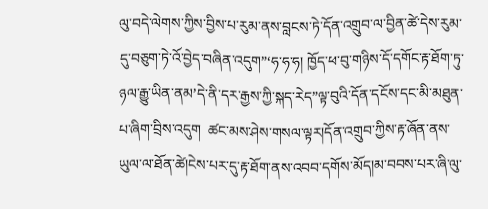ལུ་བདེ་ལེགས་ཀྱིས་བྱིས་པ་རུམ་ནས་བླངས་ཏེ་དོན་འགྲུབ་ལ་བྱིན་ཚེ་དེས་རུམ་དུ་བཅུག་ཏེ་འོ་བྱེད་བཞིན་འདུག”‘ཧ་ཧ་ཧ། ཁྱོད་ཕ་བུ་གཉིས་དོ་དགོང་རྟ་ཐོག་ཏུ་ཉལ་རྒྱུ་ཡིན་ནམ’དེ་ནི་དར་རྒྱས་ཀྱི་སྐད་རེད”ལྟ་བུའི་དོན་དངོས་དང་མི་མཐུན་པ་ཞིག་བྲིས་འདུག  ཚང་མས་ཤེས་གསལ་ལྟར།དོན་འགྲུབ་ཀྱིས་རྟ་ཞོན་ནས་ཡུལ་ལ་ཐོན་ཚེ།ངེས་པར་དུ་རྟ་ཐོག་ནས་འབབ་དགོས་མོད།མ་བབས་པར་ཞི་ལུ་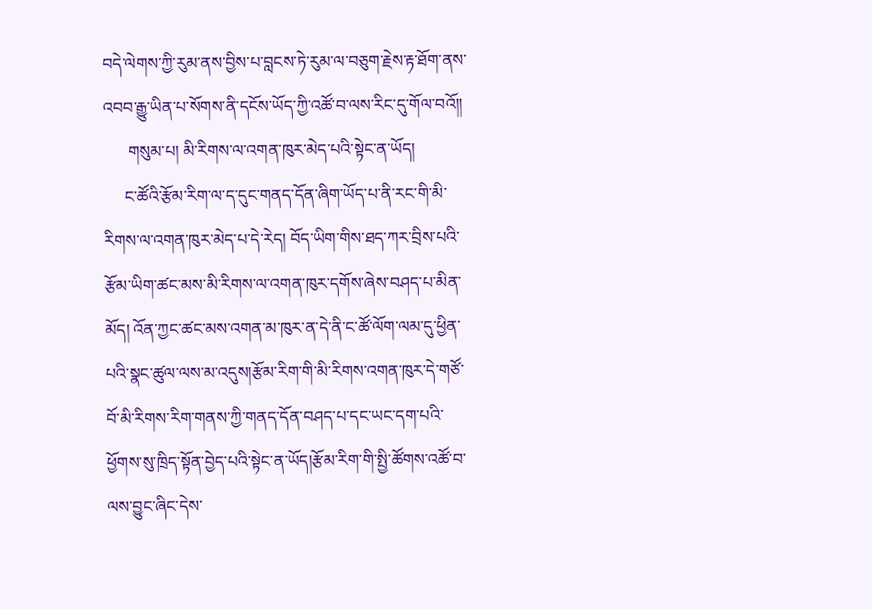བདེ་ལེགས་ཀྱི་རུམ་ནས་བྱིས་པ་བླངས་ཏེ་རུམ་ལ་བཅུག་རྗེས་རྟ་ཐོག་ནས་འབབ་རྒྱུ་ཡིན་པ་སོགས་ནི་དངོས་ཡོད་ཀྱི་འཚོ་བ་ལས་རིང་དུ་གོལ་བའོ།།
      གསུམ་པ། མི་རིགས་ལ་འགན་ཁུར་མེད་པའི་སྟེང་ན་ཡོད།
     ང་ཚོའི་རྩོམ་རིག་ལ་ད་དུང་གནད་དོན་ཞིག་ཡོད་པ་ནི་རང་གི་མི་རིགས་ལ་འགན་ཁུར་མེད་པ་དེ་རེད། བོད་ཡིག་གིས་ཐད་ཀར་བྲིས་པའི་རྩོམ་ཡིག་ཚང་མས་མི་རིགས་ལ་འགན་ཁུར་དགོས་ཞེས་བཤད་པ་མིན་མོད། འོན་ཀྱང་ཚང་མས་འགན་མ་ཁུར་ན་དེ་ནི་ང་ཚོ་ལོག་ལམ་དུ་ཕྱིན་པའི་སྣང་ཚུལ་ལས་མ་འདུས།རྩོམ་རིག་གི་མི་རིགས་འགན་ཁུར་དེ་གཙོ་བོ་མི་རིགས་རིག་གནས་ཀྱི་གནད་དོན་བཤད་པ་དང་ཡང་དག་པའི་ཕྱོགས་སུ་ཁྲིད་སྟོན་བྱེད་པའི་སྟེང་ན་ཡོད།རྩོམ་རིག་གི་སྤྱི་ཚོགས་འཚོ་བ་ལས་བྱུང་ཞིང་དེས་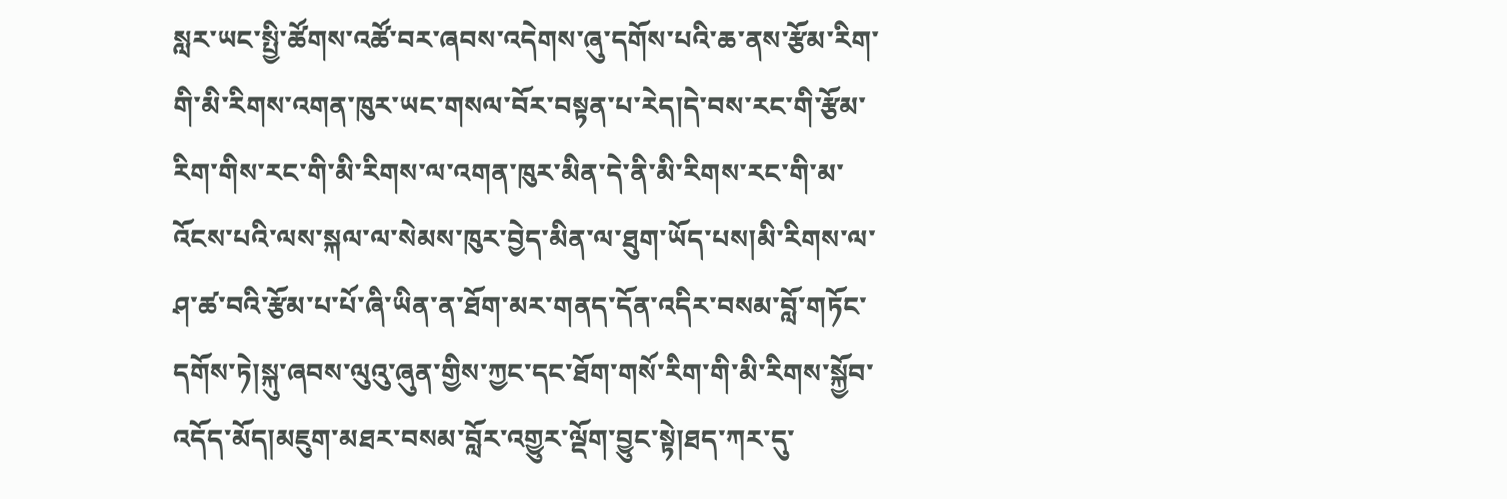སླར་ཡང་སྤྱི་ཚོགས་འཚོ་བར་ཞབས་འདེགས་ཞུ་དགོས་པའི་ཆ་ནས་རྩོམ་རིག་གི་མི་རིགས་འགན་ཁུར་ཡང་གསལ་བོར་བསྟན་པ་རེད།དེ་བས་རང་གི་རྩོམ་རིག་གིས་རང་གི་མི་རིགས་ལ་འགན་ཁུར་མིན་དེ་ནི་མི་རིགས་རང་གི་མ་འོངས་པའི་ལས་སྐལ་ལ་སེམས་ཁུར་བྱེད་མིན་ལ་ཐུག་ཡོད་པས།མི་རིགས་ལ་ཤ་ཚ་བའི་རྩོམ་པ་པོ་ཞི་ཡིན་ན་ཐོག་མར་གནད་དོན་འདིར་བསམ་བློ་གཏོང་དགོས་ཏེ།སྐུ་ཞབས་ལུའུ་ཞུན་གྱིས་ཀྱང་དང་ཐོག་གསོ་རིག་གི་མི་རིགས་སྐྱོབ་འདོད་མོད།མཇུག་མཐར་བསམ་བློར་འགྱུར་ལྡོག་བྱུང་སྟེ།ཐད་ཀར་དུ་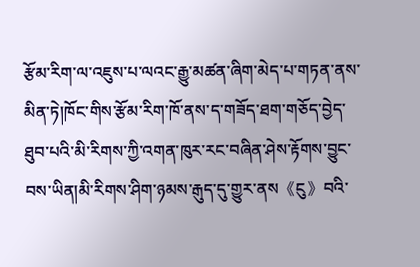རྩོམ་རིག་ལ་འཇུས་པ་ལའང་རྒྱུ་མཚན་ཞིག་མེད་པ་གཏན་ནས་མིན་ཏེ།ཁོང་གིས་རྩོམ་རིག་ཁོ་ནས་ད་གཟོད་ཐག་གཅོད་བྱེད་ཐུབ་པའི་མི་རིགས་ཀྱི་འགན་ཁུར་རང་བཞིན་ཤེས་རྟོགས་བྱུང་བས་ཡིན།མི་རིགས་ཤིག་ཉམས་རྒུད་དུ་གྱུར་ནས《ངུ》བའི་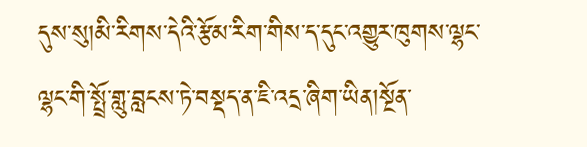དུས་སུ།མི་རིགས་དེའི་རྩོམ་རིག་གིས་ད་དུང་འགྱུར་ཁུགས་ལྷང་ལྷང་གི་སྤྲོ་གླུ་བླངས་ཏེ་བསྡད་ན་ཇི་འདྲ་ཞིག་ཡིན།སྔོན་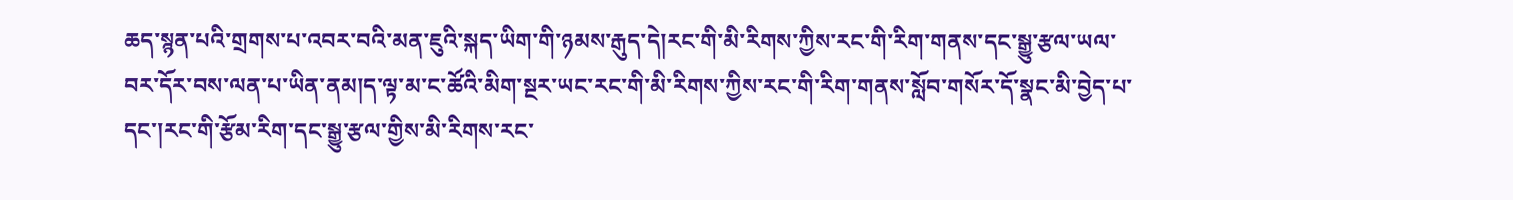ཆད་སྙན་པའི་གྲགས་པ་འབར་བའི་མན་ཇུའི་སྐད་ཡིག་གི་ཉམས་རྒུད་དེ།རང་གི་མི་རིགས་ཀྱིས་རང་གི་རིག་གནས་དང་སྒྱུ་རྩལ་ཡལ་བར་དོར་བས་ལན་པ་ཡིན་ནམ།ད་ལྟ་མ་ང་ཚོའི་མིག་སྔར་ཡང་རང་གི་མི་རིགས་ཀྱིས་རང་གི་རིག་གནས་སློབ་གསོར་དོ་སྣང་མི་བྱེད་པ་དང་།རང་གི་རྩོམ་རིག་དང་སྒྱུ་རྩལ་གྱིས་མི་རིགས་རང་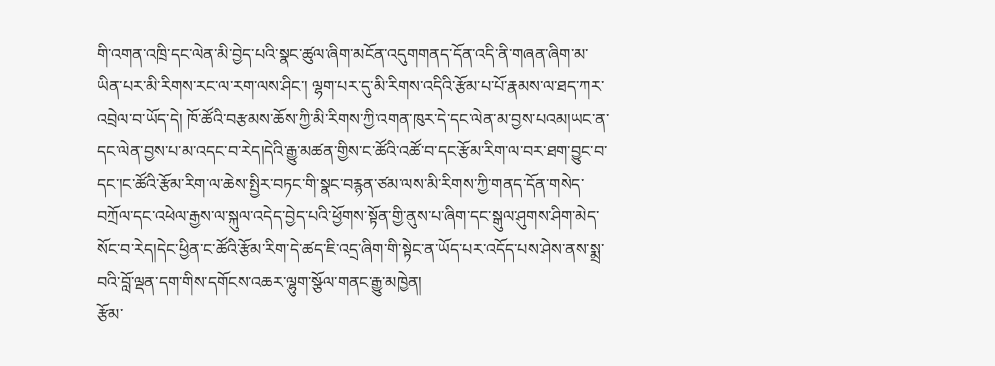གི་འགན་འཁྲི་དང་ལེན་མི་བྱེད་པའི་སྣང་ཚུལ་ཞིག་མངོན་འདུགགནད་དོན་འདི་ནི་གཞན་ཞིག་མ་ཡིན་པར་མི་རིགས་རང་ལ་རག་ལས་ཤིང་། ལྷག་པར་དུ་མི་རིགས་འདིའི་རྩོམ་པ་པོ་རྣམས་ལ་ཐད་ཀར་འབྲེལ་བ་ཡོད་དེ། ཁོ་ཚོའི་བརྩམས་ཆོས་ཀྱི་མི་རིགས་ཀྱི་འགན་ཁུར་དེ་དང་ལེན་མ་བྱས་པའམ།ཡང་ན་དང་ལེན་བྱས་པ་མ་འདང་བ་རེད།དེའི་རྒྱུ་མཚན་གྱིས་ང་ཚོའི་འཚོ་བ་དང་རྩོམ་རིག་ལ་བར་ཐག་བྱུང་བ་དང་།ང་ཚོའི་རྩོམ་རིག་ལ་ཆེས་སྤྱིར་བཏང་གི་སྣང་བརྙན་ཙམ་ལས་མི་རིགས་ཀྱི་གནད་དོན་གསེད་བཀྲོལ་དང་འཕེལ་རྒྱས་ལ་སྐུལ་འདེད་བྱེད་པའི་ཕྱོགས་སྟོན་གྱི་ནུས་པ་ཞིག་དང་སྒུལ་ཤུགས་ཤིག་མེད་སོང་བ་རེད།དེང་ཕྱིན་ང་ཚོའི་རྩོམ་རིག་དེ་ཚད་ཇི་འདྲ་ཞིག་གི་སྟེང་ན་ཡོད་པར་འདོད་པས་ཤེས་ནས་སྨྲ་བའི་བློ་ལྡན་དག་གིས་དགོངས་འཆར་ལྷུག་སྩོལ་གནང་རྒྱུ་མཁྱེན།
རྩོམ་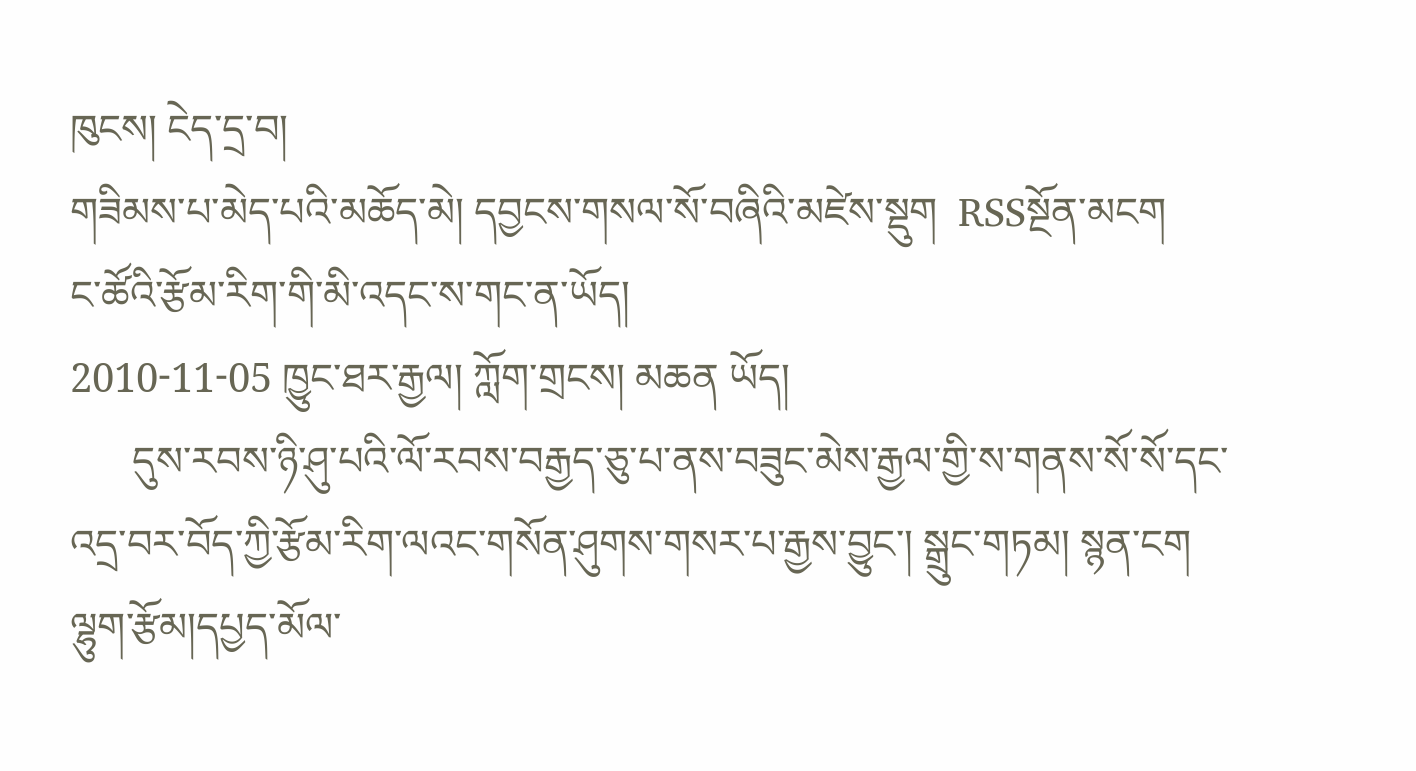ཁུངས། ངེད་དྲ་བ།
གཟིམས་པ་མེད་པའི་མཆོད་མེ། དབྱངས་གསལ་སོ་བཞིའི་མཛེས་སྡུག  RSSསྔོན་མངག
ང་ཚོའི་རྩོམ་རིག་གི་མི་འདང་ས་གང་ན་ཡོད།
2010-11-05 ཁྱུང་ཐར་རྒྱལ། ཀློག་གྲངས། མཆན ཡོད།
      དུས་རབས་ཉི་ཤུ་པའི་ལོ་རབས་བརྒྱད་ཅུ་པ་ནས་བཟུང་མེས་རྒྱལ་གྱི་ས་གནས་སོ་སོ་དང་འདྲ་བར་བོད་ཀྱི་རྩོམ་རིག་ལའང་གསོན་ཤུགས་གསར་པ་རྒྱས་བྱུང་། སྒྲུང་གཏམ། སྙན་ངག ལྷུག་རྩོམ།དཔྱད་མོལ་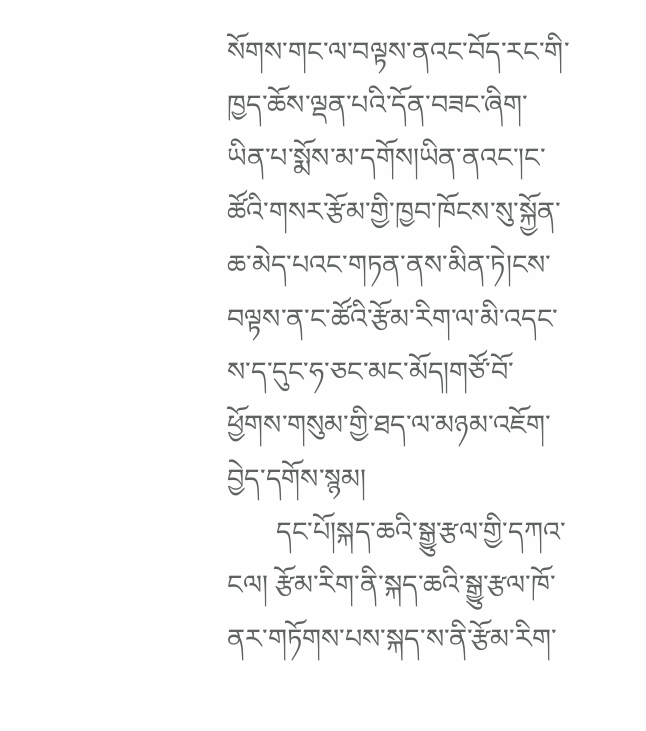སོགས་གང་ལ་བལྟས་ནའང་བོད་རང་གི་ཁྱད་ཆོས་ལྡན་པའི་དོན་བཟང་ཞིག་ཡིན་པ་སྨོས་མ་དགོས།ཡིན་ནའང་།ང་ཚོའི་གསར་རྩོམ་གྱི་ཁྱབ་ཁོངས་སུ་སྐྱོན་ཆ་མེད་པའང་གཏན་ནས་མིན་ཏེ།ངས་བལྟས་ན་ང་ཚོའི་རྩོམ་རིག་ལ་མི་འདང་ས་ད་དུང་ཧ་ཅང་མང་མོད།གཙོ་བོ་ཕྱོགས་གསུམ་གྱི་ཐད་ལ་མཉམ་འཇོག་བྱེད་དགོས་སྙམ།
       དང་པོ།སྐད་ཆའི་སྒྱུ་རྩལ་གྱི་དཀའ་ངལ། རྩོམ་རིག་ནི་སྐད་ཆའི་སྒྱུ་རྩལ་ཁོ་ནར་གཏོགས་པས་སྐད་ས་ནི་རྩོམ་རིག་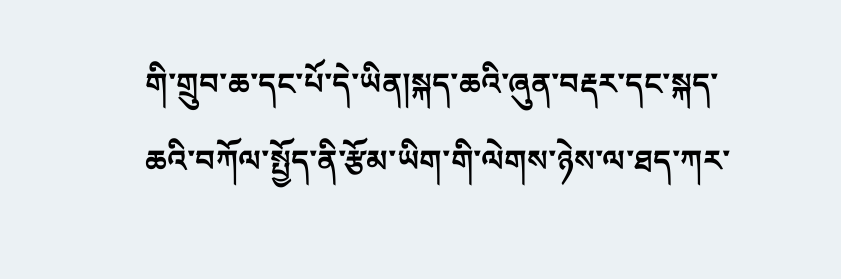གི་གྲུབ་ཆ་དང་པོ་དེ་ཡིན།སྐད་ཆའི་ཞུན་བརྡར་དང་སྐད་ཆའི་བཀོལ་སྤྱོད་ནི་རྩོམ་ཡིག་གི་ལེགས་ཉེས་ལ་ཐད་ཀར་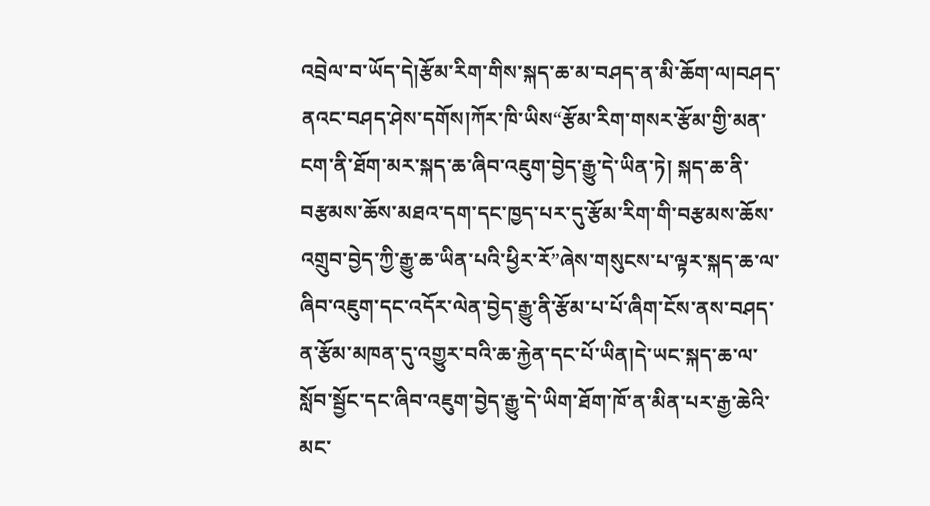འབྲེལ་བ་ཡོད་དེ།རྩོམ་རིག་གིས་སྐད་ཆ་མ་བཤད་ན་མི་ཆོག་ལ།བཤད་ནའང་བཤད་ཤེས་དགོས།ཀོར་ཁི་ཡིས“རྩོམ་རིག་གསར་རྩོམ་གྱི་མན་ངག་ནི་ཐོག་མར་སྐད་ཆ་ཞིབ་འཇུག་བྱེད་རྒྱུ་དེ་ཡིན་ཏེ། སྐད་ཆ་ནི་བརྩམས་ཆོས་མཐའ་དག་དང་ཁྱད་པར་དུ་རྩོམ་རིག་གི་བརྩམས་ཆོས་འགྲུབ་བྱེད་ཀྱི་རྒྱུ་ཆ་ཡིན་པའི་ཕྱིར་རོ”ཞེས་གསུངས་པ་ལྟར་སྐད་ཆ་ལ་ཞིབ་འཇུག་དང་འདོར་ལེན་བྱེད་རྒྱུ་ནི་རྩོམ་པ་པོ་ཞིག་ངོས་ནས་བཤད་ན་རྩོམ་མཁན་དུ་འགྱུར་བའི་ཆ་རྐྱེན་དང་པོ་ཡིན།དེ་ཡང་སྐད་ཆ་ལ་སློབ་སྦྱོང་དང་ཞིབ་འཇུག་བྱེད་རྒྱུ་དེ་ཡིག་ཐོག་ཁོ་ན་མིན་པར་རྒྱ་ཆེའི་མང་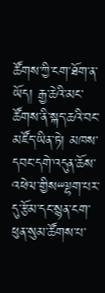ཚོགས་ཀྱི་ངག་ཐོག་ན་ཡོད། རྒྱ་ཆེའི་མང་ཚོགས་ནི་སྐད་ཆའི་བང་མཛོད་ཡིན་ཏེ། མཁས་དབང་དགེ་འདུན་ཆོས་འཕེལ་གྱིས“ལྷག་པར་དུ་རྩོམ་དང་སྙན་ངག་ཕུན་སུམ་ཚོགས་པ་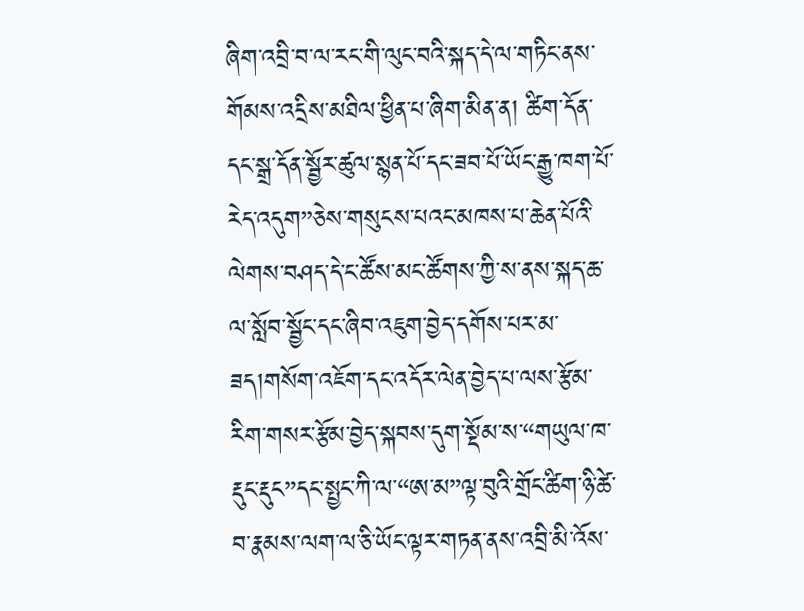ཞིག་འབྲི་བ་ལ་རང་གི་ལུང་བའི་སྐད་དེ་ལ་གཏིང་ནས་གོམས་འདྲིས་མཐིལ་ཕྱིན་པ་ཞིག་མིན་ན། ཚིག་དོན་དང་སྒྲ་དོན་སྦྱོར་ཚུལ་སྙན་པོ་དང་ཟབ་པོ་ཡོང་རྒྱུ་ཁག་པོ་རེད་འདུག”ཅེས་གསུངས་པའང་མཁས་པ་ཆེན་པོའི་ལེགས་བཤད་དེ་ང་ཚོས་མང་ཚོགས་ཀྱི་ས་ནས་སྐད་ཆ་ལ་སློབ་སྦྱོང་དང་ཞིབ་འཇུག་བྱེད་དགོས་པར་མ་ཟད།གསོག་འཇོག་དང་འདོར་ལེན་བྱེད་པ་ལས་རྩོམ་རིག་གསར་རྩོམ་བྱེད་སྐབས་དུག་སྡོམ་ས་“གཡུལ་ཁ་རྡུང་རྡུང”དང་སྤྱང་ཀི་ལ་“ཨ་མ”ལྟ་བུའི་གྲོང་ཚིག་ཉི་ཚེ་བ་རྣམས་ལག་ལ་ཅི་ཡོང་ལྟར་གཏན་ནས་འབྲི་མི་འོས་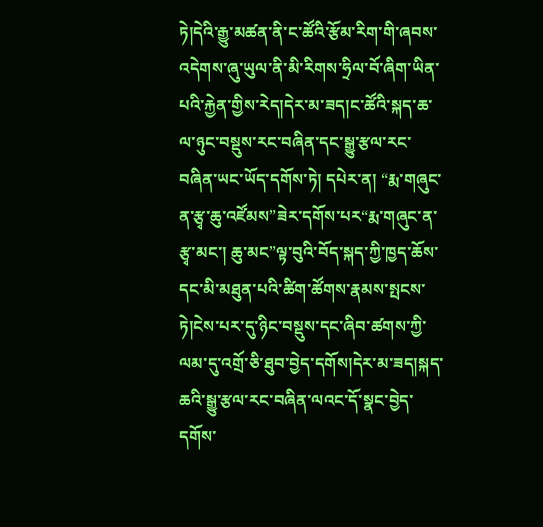ཏེ།དེའི་རྒྱུ་མཚན་ནི་ང་ཚོའི་རྩོམ་རིག་གི་ཞབས་འདེགས་ཞུ་ཡུལ་ནི་མི་རིགས་ཧྲིལ་བོ་ཞིག་ཡིན་པའི་རྐྱེན་གྱིས་རེད།དེར་མ་ཟད།ང་ཚོའི་སྐད་ཆ་ལ་ཉུང་བསྡུས་རང་བཞིན་དང་སྒྱུ་རྩལ་རང་བཞིན་ཡང་ཡོད་དགོས་ཏེ། དཔེར་ན། “རྨ་གཞུང་ན་རྩྭ་ཆུ་འཛོམས”ཟེར་དགོས་པར“རྨ་གཞུང་ན་རྩྭ་མང་། ཆུ་མང”ལྟ་བུའི་བོད་སྐད་ཀྱི་ཁྱད་ཆོས་དང་མི་མཐུན་པའི་ཚིག་ཚོགས་རྣམས་སྤངས་ཏེ།ངེས་པར་དུ་ཉིང་བསྡུས་དང་ཞིབ་ཚགས་ཀྱི་ལམ་དུ་འགྲོ་ཅི་ཐུབ་བྱེད་དགོས།དེར་མ་ཟད།སྐད་ཆའི་སྒྱུ་རྩལ་རང་བཞིན་ལའང་དོ་སྣང་བྱེད་དགོས་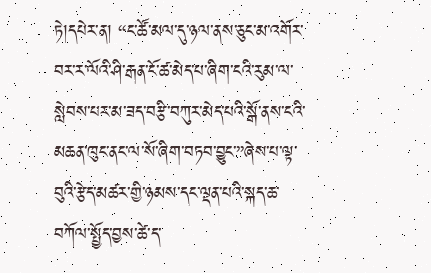ཏེ།དཔེར་ན། “ང་ཚོ་མལ་དུ་ཉལ་ནས་ཅུང་མ་འགོར་བར་ར་ལོའི་ཤི་རྒན་ངོ་ཚ་མེད་པ་ཞིག་ངའི་རུམ་ལ་སླེབས་པར་མ་ཟད་བརྩི་བཀུར་མེད་པའི་སྒོ་ནས་ངའི་མཆན་ཁུང་ནང་ལ་སོ་ཞིག་བཏབ་བྱུང་”ཞེས་པ་ལྟ་བུའི་རྩེད་མཚར་གྱི་ཉམས་དང་ལྡན་པའི་སྐད་ཆ་བཀོལ་སྤྱོད་བྱས་ཚེ་ད་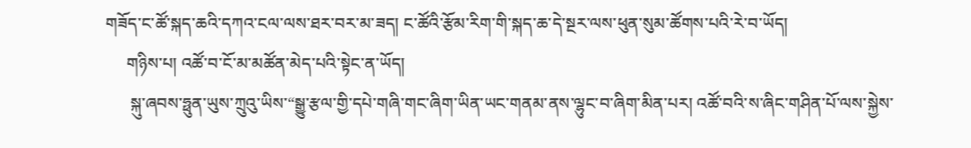གཟོད་ང་ཚོ་སྐད་ཆའི་དཀའ་ངལ་ལས་ཐར་བར་མ་ཟད། ང་ཚོའི་རྩོམ་རིག་གི་སྐད་ཆ་དེ་སྔར་ལས་ཕུན་སུམ་ཚོགས་པའི་རེ་བ་ཡོད།
     གཉིས་པ། འཚོ་བ་ངོ་མ་མཚོན་མེད་པའི་སྟེང་ན་ཡོད།
      སྐུ་ཞབས་ཧྥུན་ཡུས་ཀྲུའུ་ཡིས་“སྒྱུ་རྩལ་གྱི་དཔེ་གཞི་གང་ཞིག་ཡིན་ཡང་གནམ་ནས་ལྷུང་བ་ཞིག་མིན་པར། འཚོ་བའི་ས་ཞིང་གཤིན་པོ་ལས་སྐྱེས་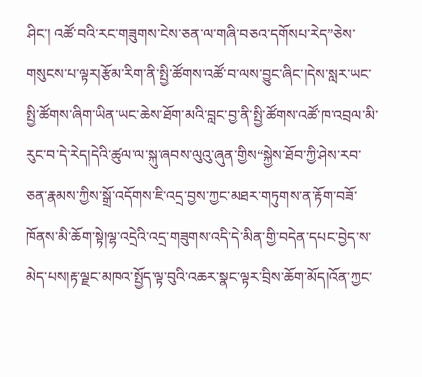ཤིང་། འཚོ་བའི་རང་གཟུགས་ངེས་ཅན་ལ་གཞི་བཅའ་དགོསཔ་རེད”ཅེས་གསུངས་པ་ལྟར།རྩོམ་རིག་ནི་སྤྱི་ཚོགས་འཚོ་བ་ལས་བྱུང་ཞིང་།དེས་སླར་ཡང་སྤྱི་ཚོགས་ཞིག་ཡིན་ཡང་ཆེས་ཐོག་མའི་བླང་བྱ་ནི་སྤྱི་ཚོགས་འཚོ་ཁ་འབྲལ་མི་རུང་བ་དེ་རེད།དེའི་ཚུལ་ལ་སྐུ་ཞབས་ལུའུ་ཞུན་གྱིས“སྐྱེས་ཐོབ་ཀྱི་ཤེས་རབ་ཅན་རྣམས་ཀྱིས་སྒྲོ་འདོགས་ཇི་འདྲ་བྱས་ཀྱང་མཐར་གཏུགས་ན་རྟོག་བཟོ་ཁོནས་མི་ཆོག་སྟེ།ལྷ་འདྲེའི་འདྲ་གཟུགས་འདི་དེ་མིན་གྱི་བདེན་དཔང་བྱེད་ས་མེད་པས།རྟ་ལྗང་མཁའ་སྤྱོད་ལྟ་བུའི་འཆར་སྣང་ལྟར་བྲིས་ཆོག་མོད།འོན་ཀྱང་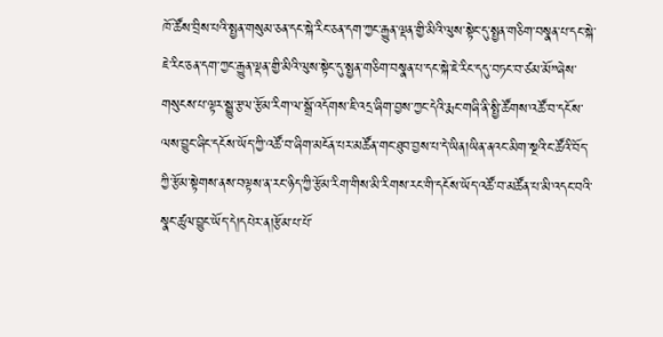ཁོ་ཚོས་བྲིས་པའི་སྤྱན་གསུམ་ཅན་དང་སྐེ་རིང་ཅན་དག་ཀྱང་རྒྱུན་ལྡན་གྱི་མིའི་ལུས་སྟེང་དུ་སྤྱན་གཅིག་བསྣན་པ་དང་སྐེ་ཇེ་རིང་ཅན་དག་ཀྱང་རྒྱུན་ལྡན་གྱི་མིའི་ལུས་སྟེང་དུ་སྤྱན་གཅིག་བསྣན་པ་དང་སྐེ་ཇེ་རིང་དདུ་བཏང་བ་ཙམ་མོ”ཞེས་གསུངས་པ་ལྟར་སྒྱུ་རྩལ་རྩོམ་རིག་ལ་སྒྲོ་འདོགས་ཇི་འདྲ་ཞིག་བྱས་ཀྱང་དེའི་རྨང་གཞི་ནི་སྤྱི་ཚོགས་འཚོ་བ་དངོས་ལས་བྱུང་ཞིང་དངོས་ཡོད་ཀྱི་འཚོ་བ་ཞིག་མངོན་པར་མཚོན་གང་ཐུབ་བྱས་པ་དེ་ཡིན།ཡིན་ནའང་མིག་སྔའི་ང་ཚོའི་བོད་ཀྱི་རྩོམ་སྟེགས་ནས་བལྟས་ན་རང་ཉིད་ཀྱི་རྩོམ་རིག་གིས་མི་རིགས་རང་གི་དངོས་ཡོད་འཚོ་བ་མཚོན་པ་མི་འདང་བའི་སྣང་ཚུལ་བྱུང་ཡོད་དེ།དཔེར་ན།རྩོམ་པ་པོ་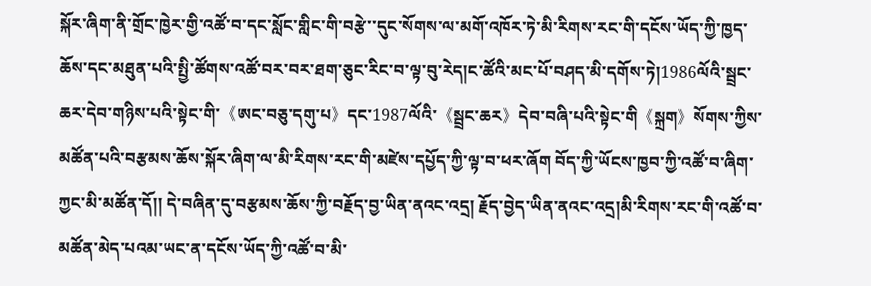སྐོར་ཞིག་ནི་གྲོང་ཁྱེར་གྱི་འཚོ་བ་དང་སློང་གླིང་གི་བརྩེ་་དུང་སོགས་ལ་མགོ་འཁོར་ཏེ་མི་རིགས་རང་གི་དངོས་ཡོད་ཀྱི་ཁྱད་ཆོས་དང་མཐུན་པའི་སྤྱི་ཚོགས་འཚོ་བར་བར་ཐག་ཅུང་རིང་བ་ལྟ་བུ་རེད།ང་ཚོའི་མང་པོ་བཤད་མི་དགོས་ཏེ།1986ལོའི་སྦྲང་ཆར་དེབ་གཉིས་པའི་སྟེང་གི་《ཨང་བཅུ་དགུ་པ》དང་1987ལོའི་《སྦྲང་ཆར》དེབ་བཞི་པའི་སྟེང་གི《སྐྲག》སོགས་ཀྱིས་མཚོན་པའི་བརྩམས་ཆོས་སྐོར་ཞིག་ལ་མི་རིགས་རང་གི་མཛེས་དཔྱོད་ཀྱི་ལྟ་བ་ཕར་ཞོག བོད་ཀྱི་ཡོངས་ཁྱབ་ཀྱི་འཚོ་བ་ཞིག་ཀྱང་མི་མཚོན་དོ།། དེ་བཞིན་དུ་བརྩམས་ཆོས་ཀྱི་བརྗོད་བྱ་ཡིན་ནའང་འདྲ། རྗོད་བྱེད་ཡིན་ནའང་འདྲ།མི་རིགས་རང་གི་འཚོ་བ་མཚོན་མེད་པའམ་ཡང་ན་དངོས་ཡོད་ཀྱི་འཚོ་བ་མི་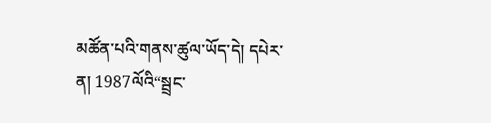མཚོན་པའི་གནས་ཚུལ་ཡོད་དེ། དཔེར་ན། 1987ལོའི“སྦྲང་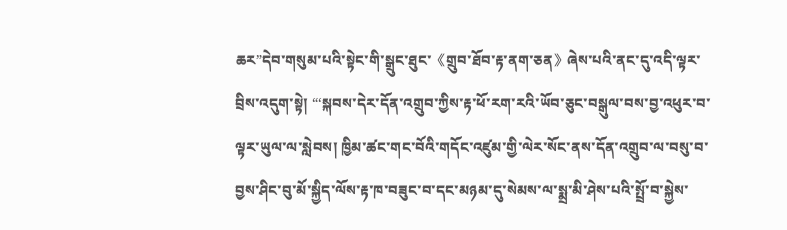ཆར”དེབ་གསུམ་པའི་སྟེང་གི་སྒྲུང་ཐུང་《གྲུབ་ཐོབ་རྟ་ནག་ཅན》ཞེས་པའི་ནང་དུ་འདི་ལྟར་བྲིས་འདུག་སྟེ། “‘སྐབས་དེར་དོན་འགྲུབ་ཀྱིས་རྟ་ཕོ་རག་རའི་ཡོབ་ཅུང་བསྒུལ་བས་བྱ་འཕུར་བ་ལྟར་ཡུལ་ལ་སླེབས། ཁྱིམ་ཚང་གང་བོའི་གདོང་འཛུམ་གྱི་ལེར་སོང་ནས་དོན་འགྲུབ་ལ་བསུ་བ་བྱས་ཤིང་བུ་མོ་སྐྱིད་ལོས་རྟ་ཁ་བཟུང་བ་དང་མཉམ་དུ་སེམས་ལ་སྨྲ་མི་ཤེས་པའི་སྤྲོ་བ་སྐྱེས་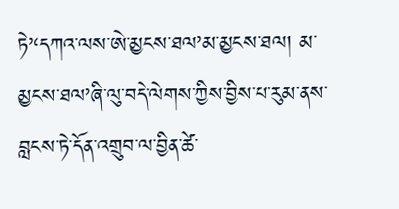ཏེ’‘དཀའ་ལས་ཨེ་མྱངས་ཐལ’མ་མྱངས་ཐལ། མ་མྱངས་ཐལ’ཞི་ལུ་བདེ་ལེགས་ཀྱིས་བྱིས་པ་རུམ་ནས་བླངས་ཏེ་དོན་འགྲུབ་ལ་བྱིན་ཚེ་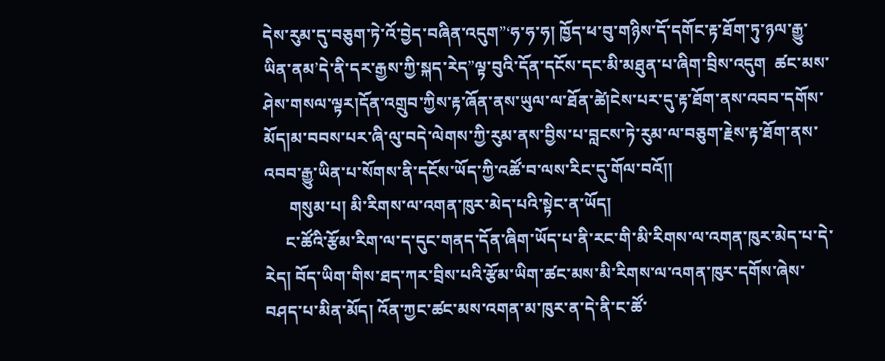དེས་རུམ་དུ་བཅུག་ཏེ་འོ་བྱེད་བཞིན་འདུག”‘ཧ་ཧ་ཧ། ཁྱོད་ཕ་བུ་གཉིས་དོ་དགོང་རྟ་ཐོག་ཏུ་ཉལ་རྒྱུ་ཡིན་ནམ’དེ་ནི་དར་རྒྱས་ཀྱི་སྐད་རེད”ལྟ་བུའི་དོན་དངོས་དང་མི་མཐུན་པ་ཞིག་བྲིས་འདུག  ཚང་མས་ཤེས་གསལ་ལྟར།དོན་འགྲུབ་ཀྱིས་རྟ་ཞོན་ནས་ཡུལ་ལ་ཐོན་ཚེ།ངེས་པར་དུ་རྟ་ཐོག་ནས་འབབ་དགོས་མོད།མ་བབས་པར་ཞི་ལུ་བདེ་ལེགས་ཀྱི་རུམ་ནས་བྱིས་པ་བླངས་ཏེ་རུམ་ལ་བཅུག་རྗེས་རྟ་ཐོག་ནས་འབབ་རྒྱུ་ཡིན་པ་སོགས་ནི་དངོས་ཡོད་ཀྱི་འཚོ་བ་ལས་རིང་དུ་གོལ་བའོ།།
      གསུམ་པ། མི་རིགས་ལ་འགན་ཁུར་མེད་པའི་སྟེང་ན་ཡོད།
     ང་ཚོའི་རྩོམ་རིག་ལ་ད་དུང་གནད་དོན་ཞིག་ཡོད་པ་ནི་རང་གི་མི་རིགས་ལ་འགན་ཁུར་མེད་པ་དེ་རེད། བོད་ཡིག་གིས་ཐད་ཀར་བྲིས་པའི་རྩོམ་ཡིག་ཚང་མས་མི་རིགས་ལ་འགན་ཁུར་དགོས་ཞེས་བཤད་པ་མིན་མོད། འོན་ཀྱང་ཚང་མས་འགན་མ་ཁུར་ན་དེ་ནི་ང་ཚོ་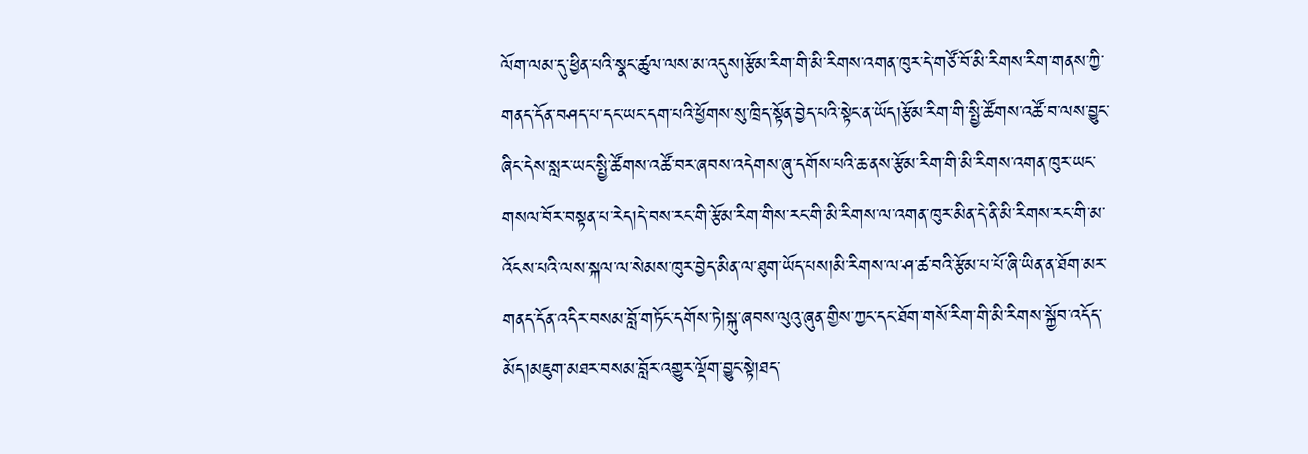ལོག་ལམ་དུ་ཕྱིན་པའི་སྣང་ཚུལ་ལས་མ་འདུས།རྩོམ་རིག་གི་མི་རིགས་འགན་ཁུར་དེ་གཙོ་བོ་མི་རིགས་རིག་གནས་ཀྱི་གནད་དོན་བཤད་པ་དང་ཡང་དག་པའི་ཕྱོགས་སུ་ཁྲིད་སྟོན་བྱེད་པའི་སྟེང་ན་ཡོད།རྩོམ་རིག་གི་སྤྱི་ཚོགས་འཚོ་བ་ལས་བྱུང་ཞིང་དེས་སླར་ཡང་སྤྱི་ཚོགས་འཚོ་བར་ཞབས་འདེགས་ཞུ་དགོས་པའི་ཆ་ནས་རྩོམ་རིག་གི་མི་རིགས་འགན་ཁུར་ཡང་གསལ་བོར་བསྟན་པ་རེད།དེ་བས་རང་གི་རྩོམ་རིག་གིས་རང་གི་མི་རིགས་ལ་འགན་ཁུར་མིན་དེ་ནི་མི་རིགས་རང་གི་མ་འོངས་པའི་ལས་སྐལ་ལ་སེམས་ཁུར་བྱེད་མིན་ལ་ཐུག་ཡོད་པས།མི་རིགས་ལ་ཤ་ཚ་བའི་རྩོམ་པ་པོ་ཞི་ཡིན་ན་ཐོག་མར་གནད་དོན་འདིར་བསམ་བློ་གཏོང་དགོས་ཏེ།སྐུ་ཞབས་ལུའུ་ཞུན་གྱིས་ཀྱང་དང་ཐོག་གསོ་རིག་གི་མི་རིགས་སྐྱོབ་འདོད་མོད།མཇུག་མཐར་བསམ་བློར་འགྱུར་ལྡོག་བྱུང་སྟེ།ཐད་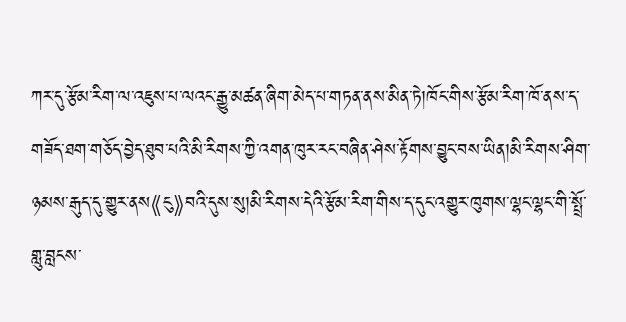ཀར་དུ་རྩོམ་རིག་ལ་འཇུས་པ་ལའང་རྒྱུ་མཚན་ཞིག་མེད་པ་གཏན་ནས་མིན་ཏེ།ཁོང་གིས་རྩོམ་རིག་ཁོ་ནས་ད་གཟོད་ཐག་གཅོད་བྱེད་ཐུབ་པའི་མི་རིགས་ཀྱི་འགན་ཁུར་རང་བཞིན་ཤེས་རྟོགས་བྱུང་བས་ཡིན།མི་རིགས་ཤིག་ཉམས་རྒུད་དུ་གྱུར་ནས《ངུ》བའི་དུས་སུ།མི་རིགས་དེའི་རྩོམ་རིག་གིས་ད་དུང་འགྱུར་ཁུགས་ལྷང་ལྷང་གི་སྤྲོ་གླུ་བླངས་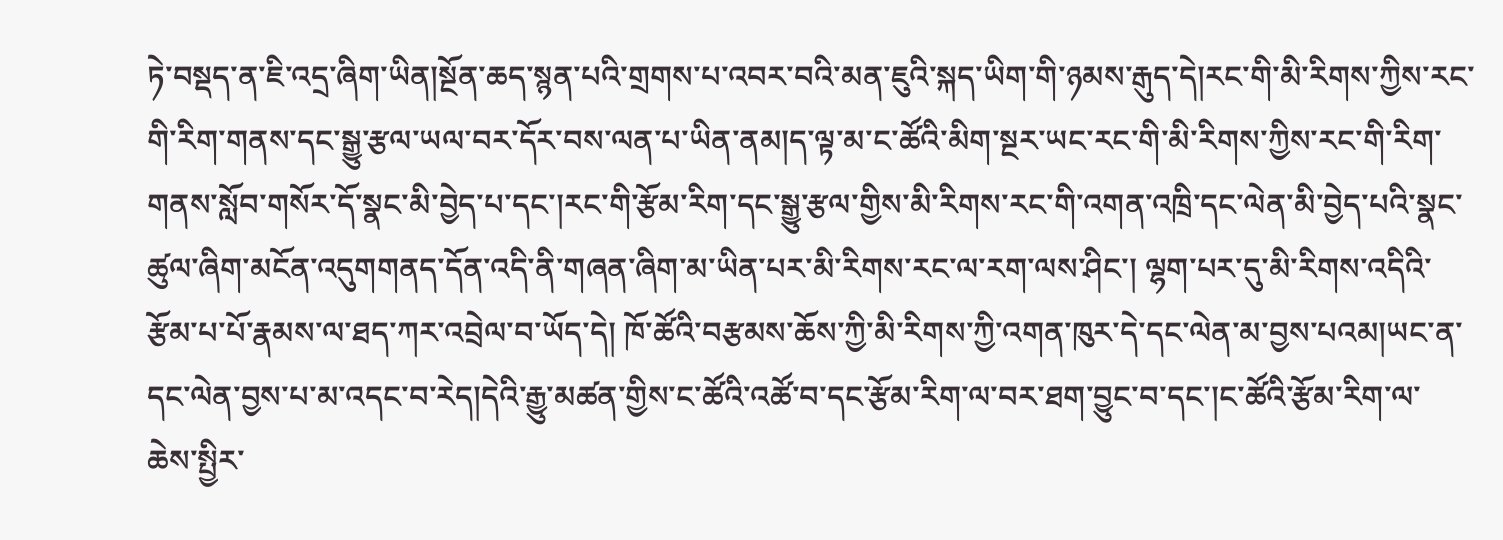ཏེ་བསྡད་ན་ཇི་འདྲ་ཞིག་ཡིན།སྔོན་ཆད་སྙན་པའི་གྲགས་པ་འབར་བའི་མན་ཇུའི་སྐད་ཡིག་གི་ཉམས་རྒུད་དེ།རང་གི་མི་རིགས་ཀྱིས་རང་གི་རིག་གནས་དང་སྒྱུ་རྩལ་ཡལ་བར་དོར་བས་ལན་པ་ཡིན་ནམ།ད་ལྟ་མ་ང་ཚོའི་མིག་སྔར་ཡང་རང་གི་མི་རིགས་ཀྱིས་རང་གི་རིག་གནས་སློབ་གསོར་དོ་སྣང་མི་བྱེད་པ་དང་།རང་གི་རྩོམ་རིག་དང་སྒྱུ་རྩལ་གྱིས་མི་རིགས་རང་གི་འགན་འཁྲི་དང་ལེན་མི་བྱེད་པའི་སྣང་ཚུལ་ཞིག་མངོན་འདུགགནད་དོན་འདི་ནི་གཞན་ཞིག་མ་ཡིན་པར་མི་རིགས་རང་ལ་རག་ལས་ཤིང་། ལྷག་པར་དུ་མི་རིགས་འདིའི་རྩོམ་པ་པོ་རྣམས་ལ་ཐད་ཀར་འབྲེལ་བ་ཡོད་དེ། ཁོ་ཚོའི་བརྩམས་ཆོས་ཀྱི་མི་རིགས་ཀྱི་འགན་ཁུར་དེ་དང་ལེན་མ་བྱས་པའམ།ཡང་ན་དང་ལེན་བྱས་པ་མ་འདང་བ་རེད།དེའི་རྒྱུ་མཚན་གྱིས་ང་ཚོའི་འཚོ་བ་དང་རྩོམ་རིག་ལ་བར་ཐག་བྱུང་བ་དང་།ང་ཚོའི་རྩོམ་རིག་ལ་ཆེས་སྤྱིར་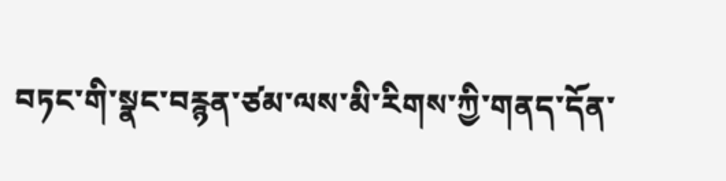བཏང་གི་སྣང་བརྙན་ཙམ་ལས་མི་རིགས་ཀྱི་གནད་དོན་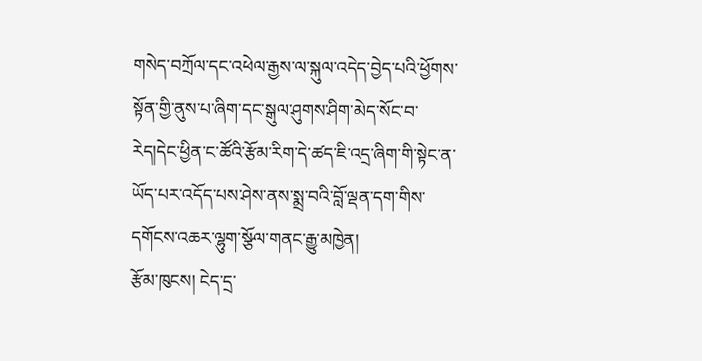གསེད་བཀྲོལ་དང་འཕེལ་རྒྱས་ལ་སྐུལ་འདེད་བྱེད་པའི་ཕྱོགས་སྟོན་གྱི་ནུས་པ་ཞིག་དང་སྒུལ་ཤུགས་ཤིག་མེད་སོང་བ་རེད།དེང་ཕྱིན་ང་ཚོའི་རྩོམ་རིག་དེ་ཚད་ཇི་འདྲ་ཞིག་གི་སྟེང་ན་ཡོད་པར་འདོད་པས་ཤེས་ནས་སྨྲ་བའི་བློ་ལྡན་དག་གིས་དགོངས་འཆར་ལྷུག་སྩོལ་གནང་རྒྱུ་མཁྱེན།
རྩོམ་ཁུངས། ངེད་དྲ་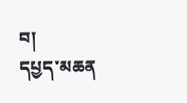བ།
དཔྱད་མཆན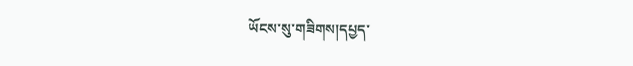ཡོངས་སུ་གཟིགས།དཔྱད་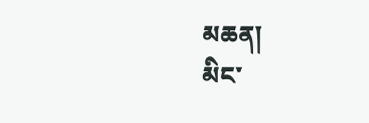མཆན།
མིང་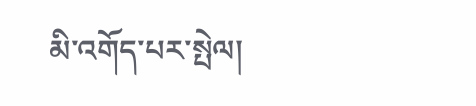མི་འགོད་པར་སྤེལ།